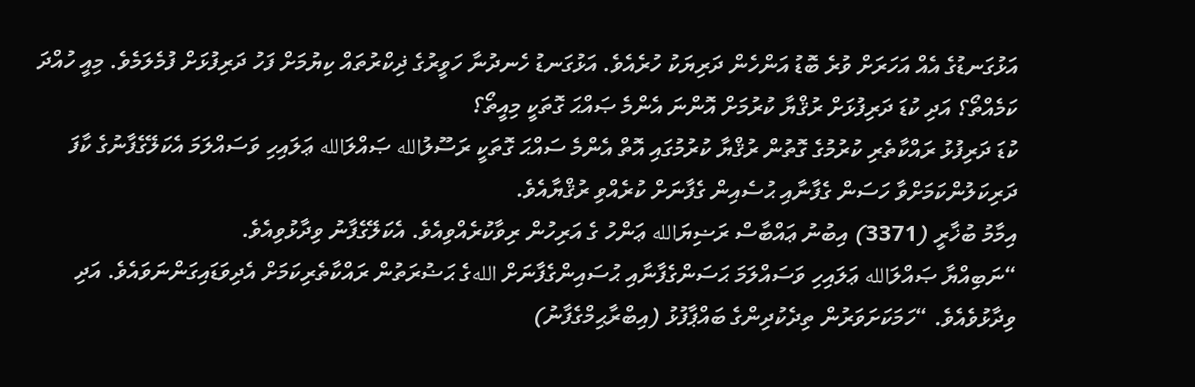އަޅުގަނޑުގެ އެއް އަހަރަށް ވުރެ ބޮޑު އަންހެން ދަރިޔަކު ހުރެއެވެ. އަޅުގަނޑު ހެނދުނާ ހަވީރުގެ ޛިކްރުތައް ކިޔުމަށް ފަހު ދަރިފުޅަށް ފުމެލަމެވެ. މިއީ ހުއްދަ ކަމެއްތޯ؟ އަދި ކުޑަ ދަރިފުޅަށް ރުޤްޔާ ކުރުމަށް އޮންނަ އެންމެ ޞައްޙަ ގޮތަކީ މިއީތޯ؟
ކުޑަ ދަރިފުޅު ރައްކާތެރި ކުރުމުގެ ގޮތުން ރުޤްޔާ ކުރުމުގައި އޮތް އެންމެ ސައްޙަ ގޮތަކީ ރަސޫލުالله ޞައްލަالله ޢަލައިހި ވަސައްލަމަ އެކަލޭގެފާނުގެ ކާފަ ދަރިކަލުންކަމަށްވާ ހަސަން ގެފާނާއި ޙުސެއިން ގެފާނަށް ކުރެއްވި ރުޤްޔާއެވެ.
އިމާމު ބުޚާރީ (3371) އިބުނު ޢައްބާސް ރަޟިޔަالله ޢަންހު ގެ އަރިހުން ރިވާކުރެއްވިއެވެ. އެކަލޭގެފާނު ވިދާޅުވިއެވެ.
“ނަބިއްޔާ ޞައްލަالله ޢަލައިހި ވަސައްލަމަ ޙަސަންގެފާނާއި ޙުސައިންގެފާނަށް اللهގެ ޙަޟުރަތުން ރައްކާތެރިކަމަށް އެދިވަޑައިގަންނަވައެވެ. އަދި ވިދާޅުވެއެވެ. “ހަމަކަށަވަރުން ތިދެކުދިންގެ ބައްޕާފުޅު (އިބްރާޙިމްގެފާނު)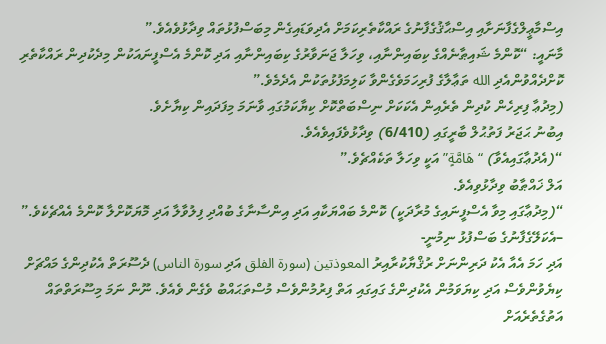އިސްމާޢީލްގެފާނަށާއި އިސްޙާޤުގެފާނުގެ ރައްކާތެރިކަމަށް އެދިވަޑައިގެން މިބަސްފުޅުތައް ވިދާޅުވެއެވެ.”
މާނައީ: “ކޮންމެ ޝައިޠާނެއްގެ ކިބައިންނާއި، ވިހަލާ ޖަނަވާރުގެ ކިބައިންނާއި އަދި ކޮންމެ އެސްފީނައަކުން މިދެކުދިން ރައްކާތެރި ކޮށްދެއްވުންއެދި الله ތަޢާލާގެ ފުރިހަމަވެގެންވާ ކަލިމަފުޅުތަކުން އެދެމެވެ.”
(މިދުޢާ ފިރިހެން ކުދިން ތެރެއިން އެކަކަށް ނިސްބަތްކޮށް ކިޔާކަމުގައި ވާނަމަ މިފަދައިން ކިޔާށެވެ.
އިބުނު ޙަޖަރު ފަތުޙުލް ބާރީގައި (6/410) ވިދާޅުވެފައިވެއެވެ.
“(އެދުޢާގައިއެވާ) “هَامَّةٍ” އަކީ ވިހަލާ ތަކެއްޗެވެ.”
އަލް ޚައްޠާބު ވިދާޅުވިއެވެ.
“(މިދުޢާގައި މިވާ އެސްފީނައިގެ މުރާދަކީ) ކޮންމެ ބައްޔަކާއި އަދި އިންސާނާގެ ބުއްދި ފިލުވާލާ އަދި މޮޔަކޮށްލާ ކޮންމެ އެއްޗެކެވެ.” –އެކަލޭގެފާނުގެ ބަސްފުޅު ނިމުނީ-
އަދި ހަމަ އެއާ އެކު ދަރިންނަށް ރުޤްޔާކުރާއިރު المعوذتين (سورة الفلق އަދި سورة الناس) ދެސޫރަތް އެކުދިންގެ މައްޗަށް ކިޔެވުންވެސް އަދި ކިޔަވަމުން އެކުދިންގެ ގައިގައި އަތް ފިރުމުންވެސް މުސްތަޙައްބު ވެގެން ވެއެވެ. ނޫން ނަމަ މިސޫރަތްތައް އަތުގެތެރެއަށް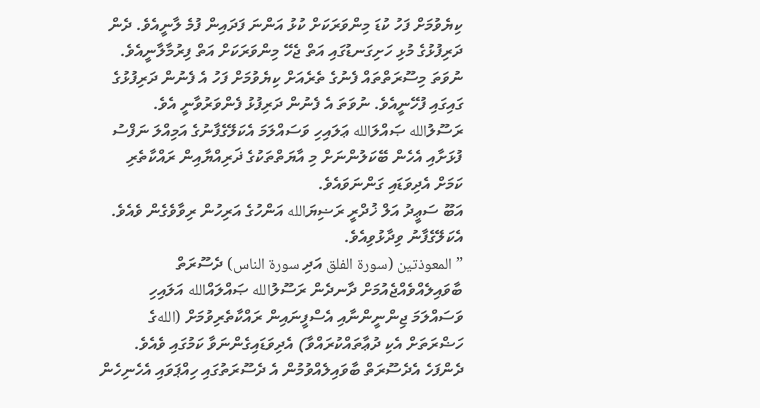ކިޔެވުމަށް ފަހު ކުޑަ މިންވަރަކަށް ކުޅު އަންނަ ފަދައިން ފުމެ ލާނީއެވެ. ދެން ދަރިފުޅުގެ މުޅި ހަށިގަނޑުގައި އަތް ޖެހޭ މިންވަރަކަށް އަތް ފިރުމާލާނީއެވެ. ނުވަތަ މިސޫރަތްތައް ފެނުގެ ތެރެއަށް ކިޔެވުމަށް ފަހު އެ ފެނުން ދަރިފުޅުގެ ގައިގައި ފުހޭނީއެވެ. ނުވަތަ އެ ފެނުން ދަރިފުޅު ފެންވަރުވާނީ އެވެ. ރަސޫލުالله ޞައްލަالله ޢަލައިހި ވަސައްލަމަ އެކަލޭގެފާނުގެ އަމިއްލަ ނަފްސު ފުޅަށާއި އެހެން ބޭކަލުންނަށް މި އާޔަތްތަކުގެ ޛަރިއްޔާއިން ރައްކާތެރި ކަމަށް އެދިވަޑައި ގަންނަވައެވެ.
އަބޫ ސަޢީދު އަލް ޚުދްރީ ރަޟިޔަالله އަންހުގެ އަރިހުން ރިވާވެގެން ވެއެވެ. އެކަލޭގެފާނު ވިދާޅުވިއެވެ.
” المعوذتين (سورة الفلق އަދި سورة الناس) ދެސޫރަތް ބާވައިލެއްވެއްޖެއުމަށް ދާނދެން ރަސޫލުالله ޞައްލައްالله އަލައިހި ވަސައްލަމަ ޖިންނީންނާއި އެސްފީނައިން ރައްކާތެރިވުމަށް (اللهގެ ހަޟްރަތަށް އެކި ދުޢާތައްކުރައްވާ) އެދިވަޑައިގެންނަވާ ކަމުގައި ވެއެވެ. ދެންފަހެ އެދެސޫރަތް ބާވައިލެއްވުމުން އެ ދެސޫރަތުގައި ހިއްޕަވައި އެހެނިހެން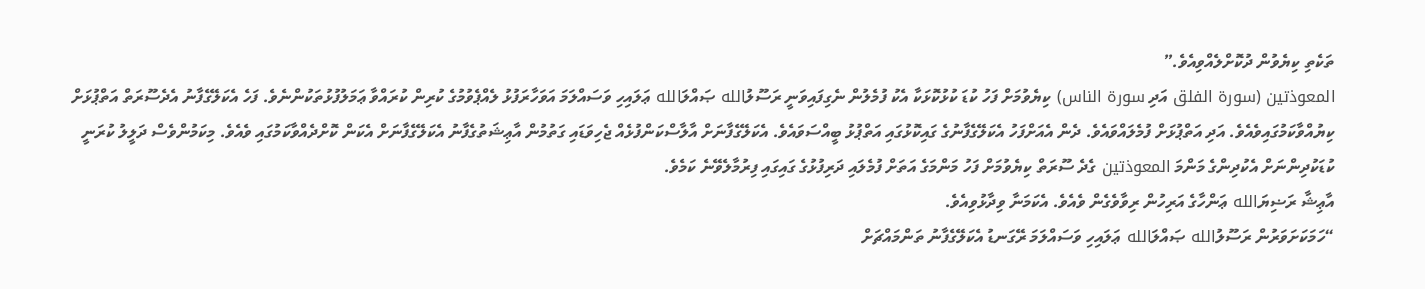ތަކެތި ކިޔެވުން ދުކޮށްލެއްވިއެވެ.”
المعوذتين (سورة الفلق އަދި سورة الناس) ކިޔެވުމަށް ފަހު ކުޑަ ކުޅުކޮޅަކާ އެކު ފުމެލުން ނެގިފައިވަނީ ރަސޫލުالله ޞައްލަالله ޢަލައިހި ވަސައްލަމަ އަވަހާރަފުޅު ލެއްޕެވުމުގެ ކުރިން ކުރައްވާ ޢަމަލުފުޅުތަކުންނެވެ. ފަހެ އެކަލޭގެފާނު އެދެސޫރަތް އަތްޕުޅަށް ކިޔުއްވާކަމުގައިވެއެވެ. އަދި އަތްޕުޅަށް ފުމެލައްވައެވެ. ދެން އެއަށްފަހު އެކަލޭގެފާނުގެ ގައިކޮޅުގައި އަތްޕުޅު ބީއްސަވައެވެ. އެކަލޭގެފާނަށް އާލާސްކަންފުޅެއް ޖެހިވަޑައި ގަތުމުން އާޢިޝަތުގެފާނު އެކަލޭގެފާނަށް އެކަން ކޮށްދެއްވާކަމުގައި ވެއެވެ. މިކަމުންވެސް ދަލީލު ކުރަނީ ކުޑަކުދިންނަށް އެކުދިންގެ މަންމަ المعوذتين ގެދެ ސޫރަތް ކިޔެވުމަށް ފަހު މަންމަގެ އަތަށް ފުމެލައި ދަރިފުޅުގެ ގައިގައި ފިރުމާލެވޭނެ ކަމެވެ.
އާޢިޝާ ރަޟިޔަالله ޢަންހާގެ އަރިހުން ރިވާވެގެން ވެއެވެ. އެކަމަނާ ވިދާޅުވިއެވެ.
“ހަމަކަށަވަރުން ރަސޫލުالله ޞައްލަالله ޢަލައިހި ވަސައްލަމަ ރޭގަނޑު އެކަލޭގެފާނު ތަންމައްޗަށް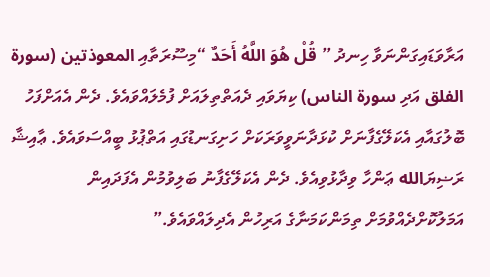އަރާވަޑައިގަންނަވާ ހިނދު ” قُلْ هُوَ اللَّهُ أَحَدٌ “މިސޫރަތާއި المعوذتين (سورة الفلق އަދި سورة الناس) ކިޔަވައި ދެއަތްތިލައަށް ފުމެލައްވައެވެ. ދެން އެއަށްފަހު ބޮލުގައާއި އެކަލޭގެފާނަށް ކުޅަދާނަވީވަރަކަށް ހަށިގަނޑުގައި އަތްޕުޅު ބީއްސަވައެވެ. ޢާއިޝާ ރަޟިޔަالله ޢަންހާ ވިދާޅުވިއެވެ. ދެން އެކަލޭގެފާނު ބަލިވުމުން އެފަދައިން އަމަލުކޮށްދެއްވުމަށް ތިމަންކަމަނާގެ އަރިހުން އެދިލައްވައެވެ.”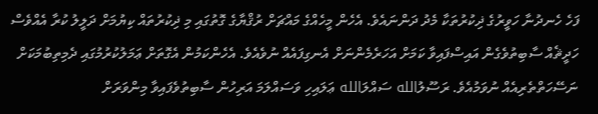ފަހެ ހެނދުނާ ހަވީރުގެ ޛިކުރުތަކާ މެދު ދަންނައެވެ. އެހެން މީހެއްގެ މައްޗަށް ރުޤްޔާގެ ގޮތުގައި މި ޛިކުރުތައް ކިޔުމަށް ދަލީލު ކުރާ އެއްވެސް ހަދީޘެއް ސާބިތުވެގެން އައިސްފައިވާ ކަމަށް އަހަރެމެންނަށް އެނގިފައެއް ނުވެއެވެ. އެހެންކަމުން އެގޮތަށް ޢަމަލުކުރުމުގައި ދެމިތިބުމަކަށް ނަސޭހަތްތެރިއެއް ނުވަމުއެވެ. ރަސޫލުالله ސައްލަالله ޢަލައިހި ވަސައްލަމަ އަރިހުން ސާބިތުވެފައިވާ މިންވަރަށް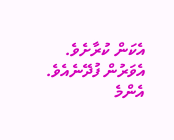އެކަން ކުރާށެވެ. އެވަރުން ފުދޭނެއެވެ. އެންމެ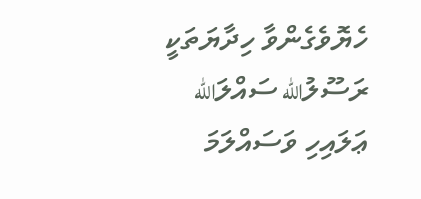ހެޔޮވެގެންވާ ހިދާޔަތަކީ ރަސޫލުالله ސައްލަالله ޢަލައިހި ވަސައްލަމަ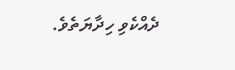ދެއްކެވި ހިދާޔަތެވެ.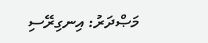މަޞްދަރު: އިނގިރޭސި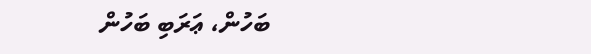ބަހުން، ޢަރަބި ބަހުން